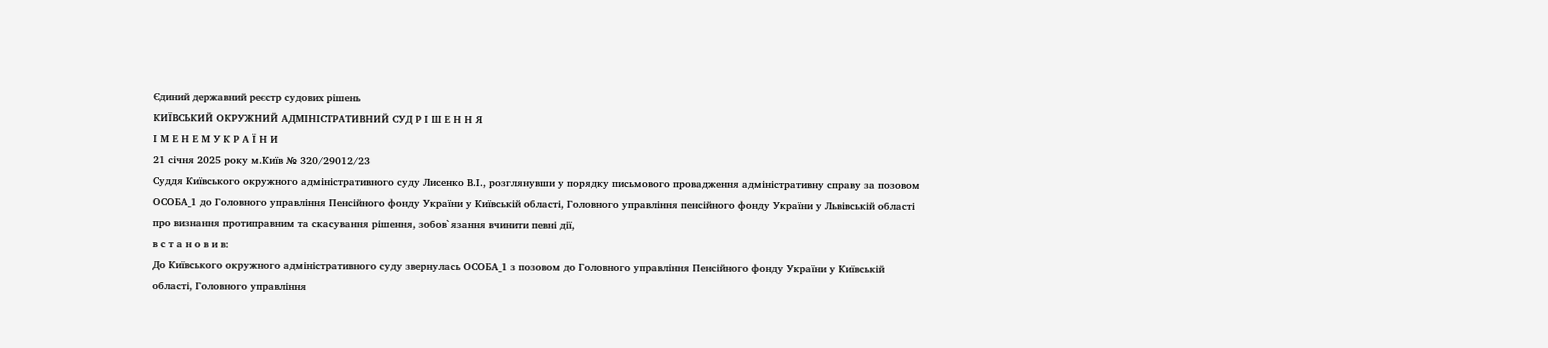Єдиний державний реєстр судових рішень
КИЇВСЬКИЙ ОКРУЖНИЙ АДМІНІСТРАТИВНИЙ СУД Р І Ш Е Н Н Я
І М Е Н Е М У К Р А Ї Н И
21 січня 2025 року м.Київ № 320/29012/23
Суддя Київського окружного адміністративного суду Лисенко В.І., розглянувши у порядку письмового провадження адміністративну справу за позовом ОСОБА_1 до Головного управління Пенсійного фонду України у Київській області, Головного управління пенсійного фонду України у Львівській області про визнання протиправним та скасування рішення, зобов`язання вчинити певні дії,
в с т а н о в и в:
До Київського окружного адміністративного суду звернулась ОСОБА_1 з позовом до Головного управління Пенсійного фонду України у Київській області, Головного управління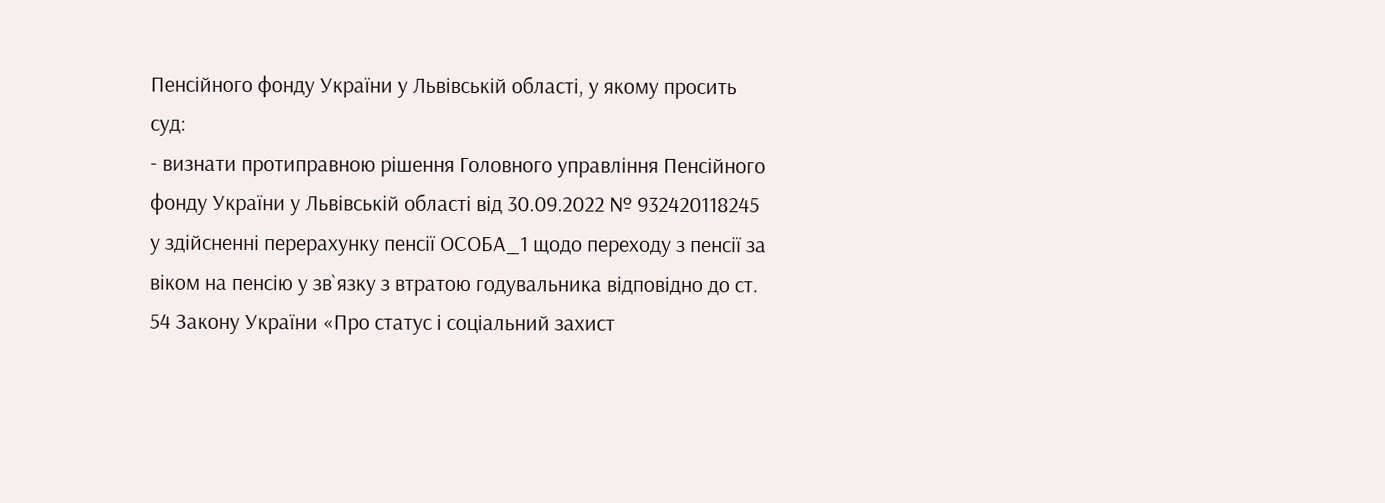Пенсійного фонду України у Львівській області, у якому просить суд:
- визнати протиправною рішення Головного управління Пенсійного фонду України у Львівській області від 30.09.2022 № 932420118245 у здійсненні перерахунку пенсії ОСОБА_1 щодо переходу з пенсії за віком на пенсію у зв`язку з втратою годувальника відповідно до ст. 54 Закону України «Про статус і соціальний захист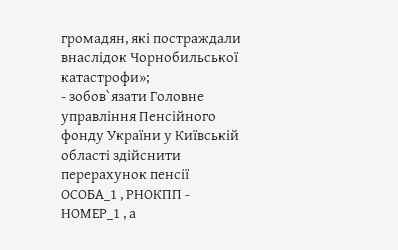громадян, які постраждали внаслідок Чорнобильської катастрофи»;
- зобов`язати Головне управління Пенсійного фонду України у Київській області здійснити перерахунок пенсії ОСОБА_1 , РНОКПП - НОМЕР_1 , а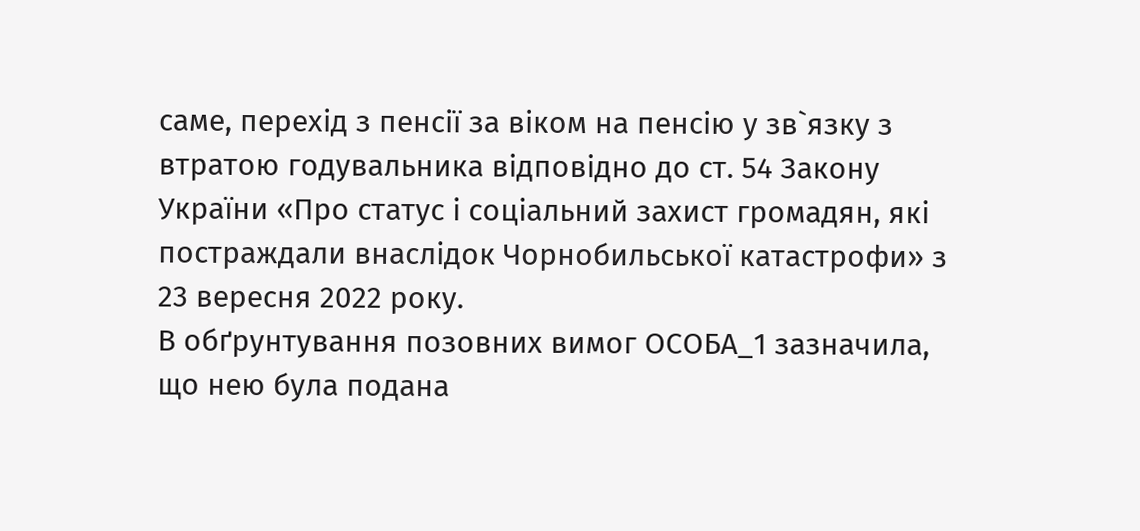саме, перехід з пенсії за віком на пенсію у зв`язку з втратою годувальника відповідно до ст. 54 Закону України «Про статус і соціальний захист громадян, які постраждали внаслідок Чорнобильської катастрофи» з 23 вересня 2022 року.
В обґрунтування позовних вимог ОСОБА_1 зазначила, що нею була подана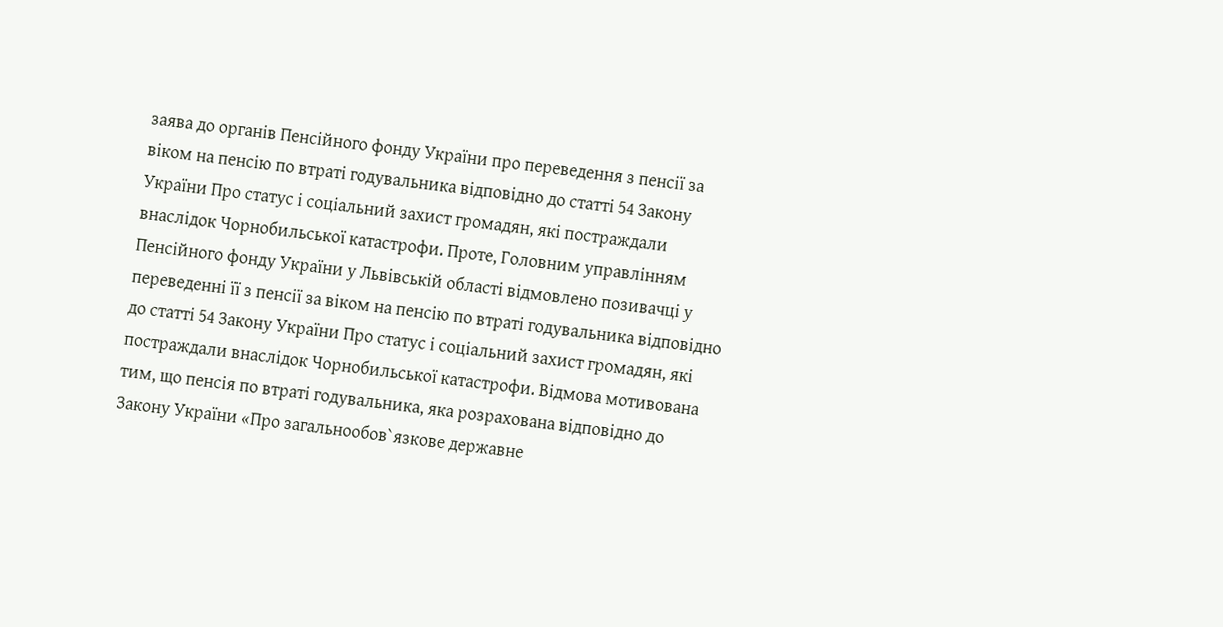заява до органів Пенсійного фонду України про переведення з пенсії за віком на пенсію по втраті годувальника відповідно до статті 54 Закону України Про статус і соціальний захист громадян, які постраждали внаслідок Чорнобильської катастрофи. Проте, Головним управлінням Пенсійного фонду України у Львівській області відмовлено позивачці у переведенні її з пенсії за віком на пенсію по втраті годувальника відповідно до статті 54 Закону України Про статус і соціальний захист громадян, які постраждали внаслідок Чорнобильської катастрофи. Відмова мотивована тим, що пенсія по втраті годувальника, яка розрахована відповідно до Закону України «Про загальнообов`язкове державне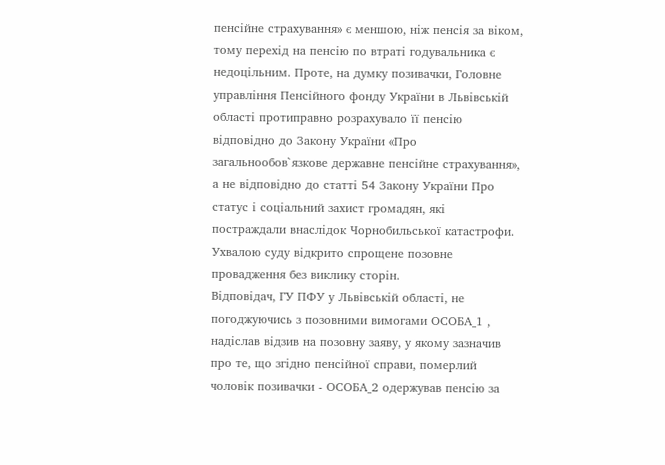пенсійне страхування» є меншою, ніж пенсія за віком, тому перехід на пенсію по втраті годувальника є недоцільним. Проте, на думку позивачки, Головне управління Пенсійного фонду України в Львівській області протиправно розрахувало її пенсію відповідно до Закону України «Про загальнообов`язкове державне пенсійне страхування», а не відповідно до статті 54 Закону України Про статус і соціальний захист громадян, які постраждали внаслідок Чорнобильської катастрофи.
Ухвалою суду відкрито спрощене позовне провадження без виклику сторін.
Відповідач, ГУ ПФУ у Львівській області, не погоджуючись з позовними вимогами ОСОБА_1 , надіслав відзив на позовну заяву, у якому зазначив про те, що згідно пенсійної справи, померлий чоловік позивачки - ОСОБА_2 одержував пенсію за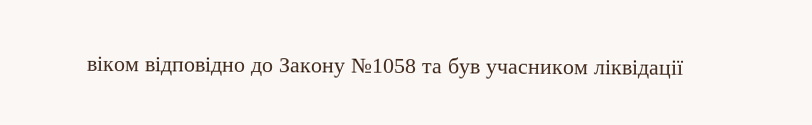віком відповідно до Закону №1058 та був учасником ліквідації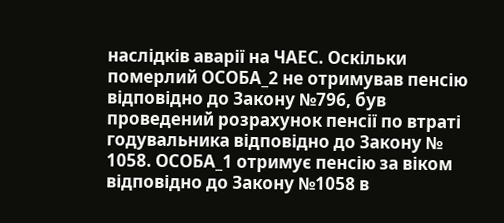наслідків аварії на ЧАЕС. Оскільки померлий ОСОБА_2 не отримував пенсію відповідно до Закону №796, був проведений розрахунок пенсії по втраті годувальника відповідно до Закону № 1058. ОСОБА_1 отримує пенсію за віком відповідно до Закону №1058 в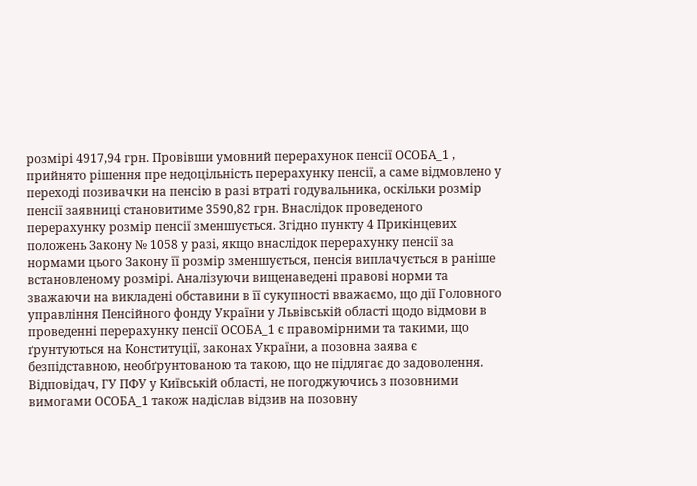розмірі 4917,94 грн. Провівши умовний перерахунок пенсії ОСОБА_1 , прийнято рішення пре недоцільність перерахунку пенсії, а саме відмовлено у переході позивачки на пенсію в разі втраті годувальника, оскільки розмір пенсії заявниці становитиме 3590,82 грн. Внаслідок проведеного перерахунку розмір пенсії зменшується. Згідно пункту 4 Прикінцевих положень Закону № 1058 у разі, якщо внаслідок перерахунку пенсії за нормами цього Закону її розмір зменшується, пенсія виплачується в раніше встановленому розмірі. Аналізуючи вищенаведені правові норми та зважаючи на викладені обставини в її сукупності вважаємо, що дії Головного управління Пенсійного фонду України у Львівській області щодо відмови в проведенні перерахунку пенсії ОСОБА_1 є правомірними та такими, що ґрунтуються на Конституції, законах України, а позовна заява є безпідставною, необґрунтованою та такою, що не підлягає до задоволення.
Відповідач, ГУ ПФУ у Київській області, не погоджуючись з позовними вимогами ОСОБА_1 також надіслав відзив на позовну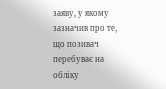заяву, у якому зазначив про те, що позивач перебуває на обліку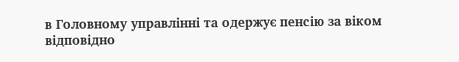в Головному управлінні та одержує пенсію за віком відповідно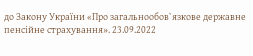до Закону України «Про загальнообов`язкове державне пенсійне страхування». 23.09.2022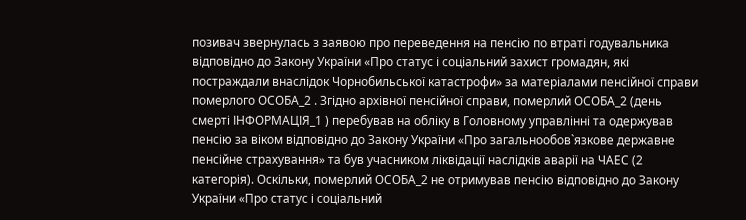позивач звернулась з заявою про переведення на пенсію по втраті годувальника відповідно до Закону України «Про статус і соціальний захист громадян, які постраждали внаслідок Чорнобильської катастрофи» за матеріалами пенсійної справи померлого ОСОБА_2 . Згідно архівної пенсійної справи, померлий ОСОБА_2 (день смерті ІНФОРМАЦІЯ_1 ) перебував на обліку в Головному управлінні та одержував пенсію за віком відповідно до Закону України «Про загальнообов`язкове державне пенсійне страхування» та був учасником ліквідації наслідків аварії на ЧАЕС (2 категорія). Оскільки, померлий ОСОБА_2 не отримував пенсію відповідно до Закону України «Про статус і соціальний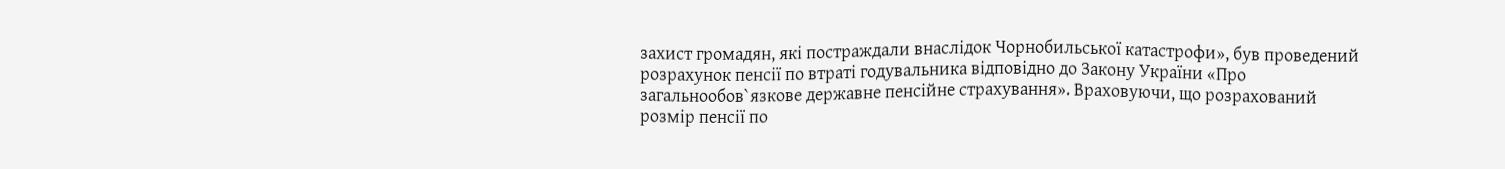захист громадян, які постраждали внаслідок Чорнобильської катастрофи», був проведений розрахунок пенсії по втраті годувальника відповідно до Закону України «Про загальнообов`язкове державне пенсійне страхування». Враховуючи, що розрахований розмір пенсії по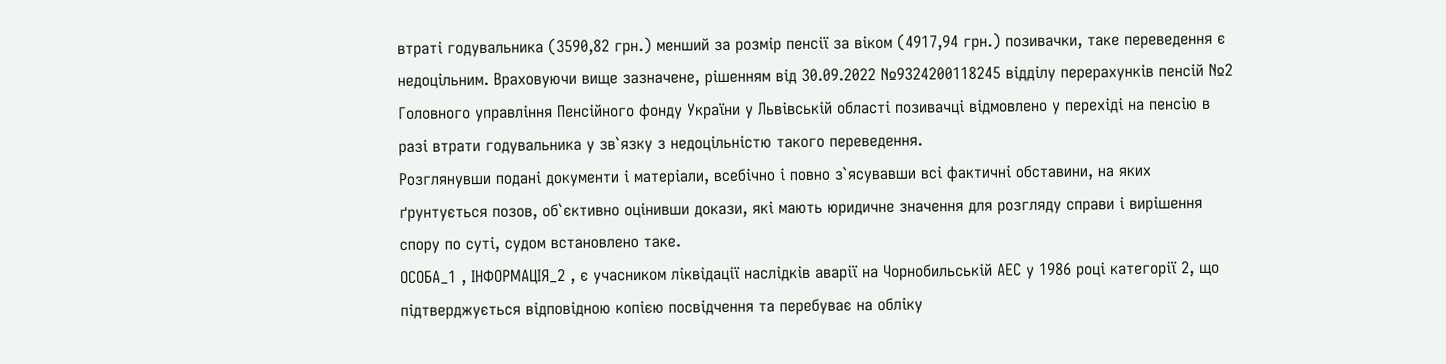втраті годувальника (3590,82 грн.) менший за розмір пенсії за віком (4917,94 грн.) позивачки, таке переведення є недоцільним. Враховуючи вище зазначене, рішенням від 30.09.2022 №9324200118245 відділу перерахунків пенсій №2 Головного управління Пенсійного фонду України у Львівській області позивачці відмовлено у перехіді на пенсію в разі втрати годувальника у зв`язку з недоцільністю такого переведення.
Розглянувши подані документи і матеріали, всебічно і повно з`ясувавши всі фактичні обставини, на яких ґрунтується позов, об`єктивно оцінивши докази, які мають юридичне значення для розгляду справи і вирішення спору по суті, судом встановлено таке.
ОСОБА_1 , ІНФОРМАЦІЯ_2 , є учасником ліквідації наслідків аварії на Чорнобильській АЕС у 1986 році категорії 2, що підтверджується відповідною копією посвідчення та перебуває на обліку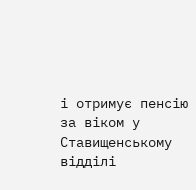і отримує пенсію за віком у Ставищенському відділі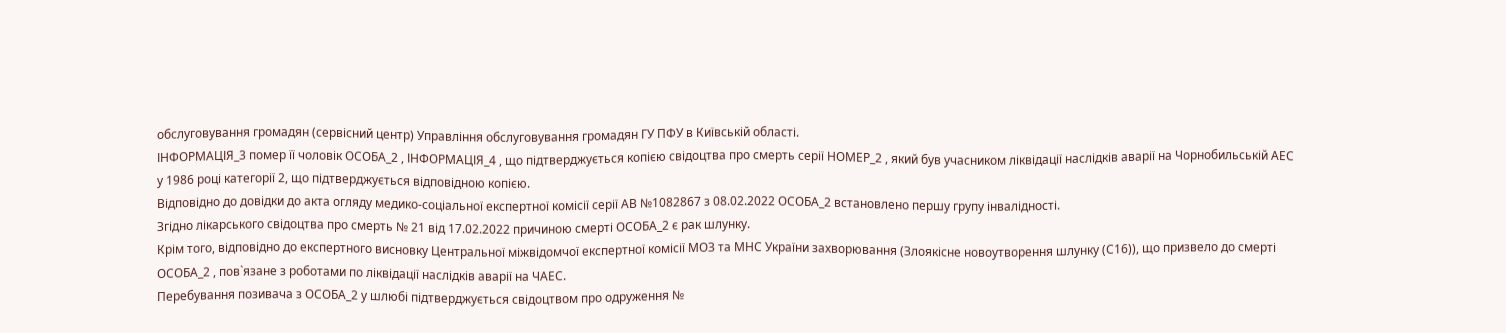обслуговування громадян (сервісний центр) Управління обслуговування громадян ГУ ПФУ в Київській області.
ІНФОРМАЦІЯ_3 помер її чоловік ОСОБА_2 , ІНФОРМАЦІЯ_4 , що підтверджується копією свідоцтва про смерть серії НОМЕР_2 , який був учасником ліквідації наслідків аварії на Чорнобильській АЕС у 1986 році категорії 2, що підтверджується відповідною копією.
Відповідно до довідки до акта огляду медико-соціальної експертної комісії серії АВ №1082867 з 08.02.2022 ОСОБА_2 встановлено першу групу інвалідності.
Згідно лікарського свідоцтва про смерть № 21 від 17.02.2022 причиною смерті ОСОБА_2 є рак шлунку.
Крім того, відповідно до експертного висновку Центральної міжвідомчої експертної комісії МОЗ та МНС України захворювання (Злоякісне новоутворення шлунку (С16)), що призвело до смерті ОСОБА_2 , пов`язане з роботами по ліквідації наслідків аварії на ЧАЕС.
Перебування позивача з ОСОБА_2 у шлюбі підтверджується свідоцтвом про одруження №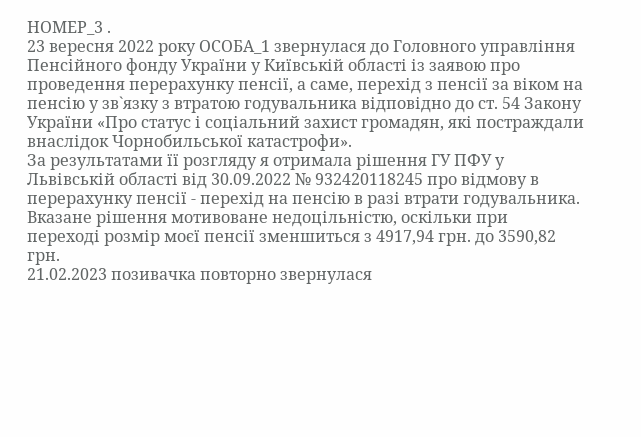НОМЕР_3 .
23 вересня 2022 року ОСОБА_1 звернулася до Головного управління Пенсійного фонду України у Київській області із заявою про проведення перерахунку пенсії, а саме, перехід з пенсії за віком на пенсію у зв`язку з втратою годувальника відповідно до ст. 54 Закону України «Про статус і соціальний захист громадян, які постраждали внаслідок Чорнобильської катастрофи».
За результатами її розгляду я отримала рішення ГУ ПФУ у Львівській області від 30.09.2022 № 932420118245 про відмову в перерахунку пенсії - перехід на пенсію в разі втрати годувальника.
Вказане рішення мотивоване недоцільністю, оскільки при переході розмір моєї пенсії зменшиться з 4917,94 грн. до 3590,82 грн.
21.02.2023 позивачка повторно звернулася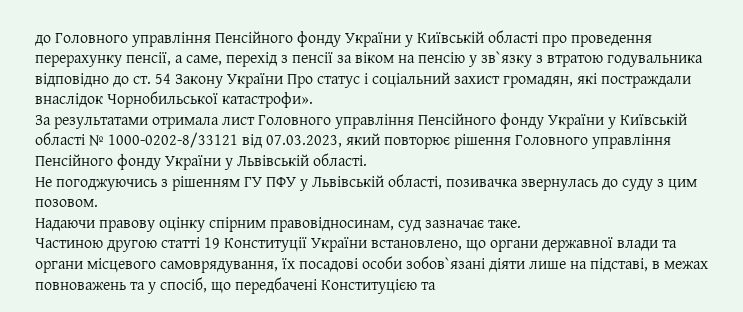до Головного управління Пенсійного фонду України у Київській області про проведення перерахунку пенсії, а саме, перехід з пенсії за віком на пенсію у зв`язку з втратою годувальника відповідно до ст. 54 Закону України Про статус і соціальний захист громадян, які постраждали внаслідок Чорнобильської катастрофи».
За результатами отримала лист Головного управління Пенсійного фонду України у Київській області № 1000-0202-8/33121 від 07.03.2023, який повторює рішення Головного управління Пенсійного фонду України у Львівській області.
Не погоджуючись з рішенням ГУ ПФУ у Львівській області, позивачка звернулась до суду з цим позовом.
Надаючи правову оцінку спірним правовідносинам, суд зазначає таке.
Частиною другою статті 19 Конституції України встановлено, що органи державної влади та органи місцевого самоврядування, їх посадові особи зобов`язані діяти лише на підставі, в межах повноважень та у спосіб, що передбачені Конституцією та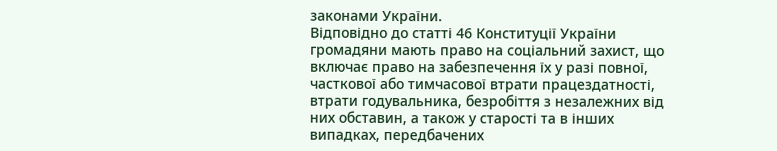законами України.
Відповідно до статті 46 Конституції України громадяни мають право на соціальний захист, що включає право на забезпечення їх у разі повної, часткової або тимчасової втрати працездатності, втрати годувальника, безробіття з незалежних від них обставин, а також у старості та в інших випадках, передбачених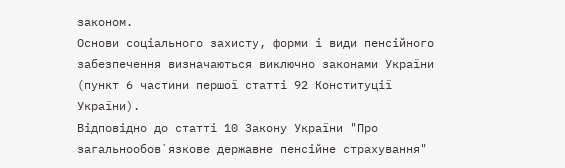законом.
Основи соціального захисту, форми і види пенсійного забезпечення визначаються виключно законами України (пункт 6 частини першої статті 92 Конституції України).
Відповідно до статті 10 Закону України "Про загальнообов`язкове державне пенсійне страхування"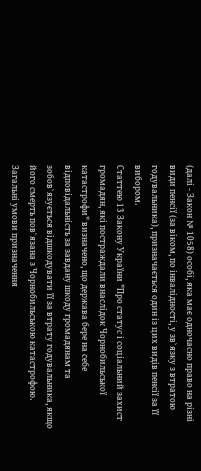(далі - Закон № 1058) особі, яка має одночасно право на різні види пенсії (за віком, по інвалідності, у зв`язку з втратою годувальника), призначається один із цих видів пенсії за її вибором.
Статтею 13 Закону України "Про статус і соціальний захист громадян, які постраждали внаслідок Чорнобильської катастрофи" визначено, що держава бере на себе відповідальність за завдану шкоду громадянам та зобов`язується відшкодувати її за втрату годувальника, якщо його смерть пов`язана з Чорнобильською катастрофою.
Загальні умови призначення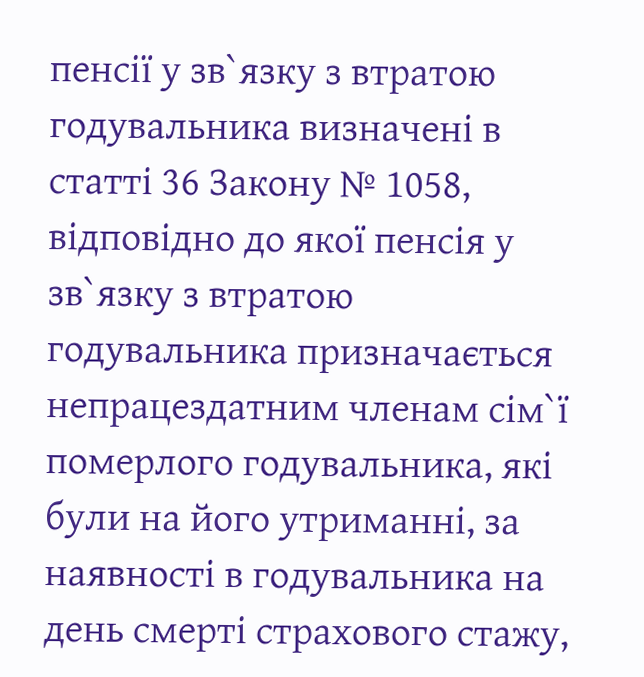пенсії у зв`язку з втратою годувальника визначені в статті 36 Закону № 1058, відповідно до якої пенсія у зв`язку з втратою годувальника призначається непрацездатним членам сім`ї померлого годувальника, які були на його утриманні, за наявності в годувальника на день смерті страхового стажу,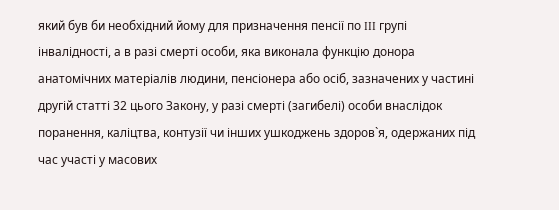який був би необхідний йому для призначення пенсії по III групі інвалідності, а в разі смерті особи, яка виконала функцію донора анатомічних матеріалів людини, пенсіонера або осіб, зазначених у частині другій статті 32 цього Закону, у разі смерті (загибелі) особи внаслідок поранення, каліцтва, контузії чи інших ушкоджень здоров`я, одержаних під час участі у масових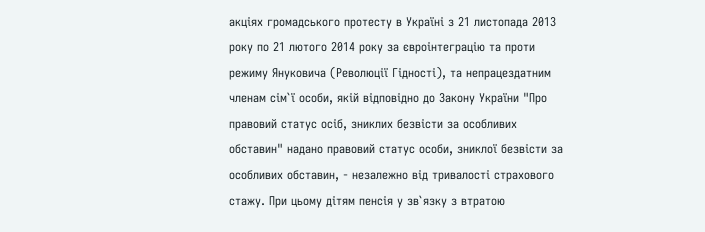акціях громадського протесту в Україні з 21 листопада 2013 року по 21 лютого 2014 року за євроінтеграцію та проти режиму Януковича (Революції Гідності), та непрацездатним членам сім`ї особи, якій відповідно до Закону України "Про правовий статус осіб, зниклих безвісти за особливих обставин" надано правовий статус особи, зниклої безвісти за особливих обставин, - незалежно від тривалості страхового стажу. При цьому дітям пенсія у зв`язку з втратою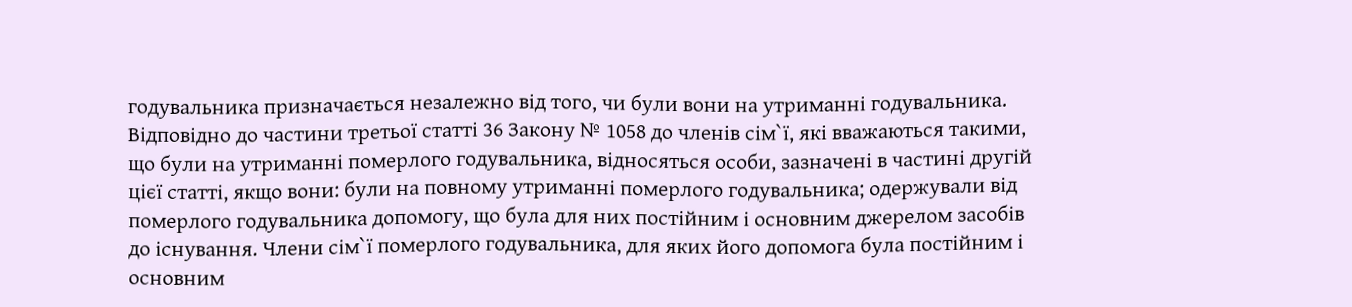годувальника призначається незалежно від того, чи були вони на утриманні годувальника.
Відповідно до частини третьої статті 36 Закону № 1058 до членів сім`ї, які вважаються такими, що були на утриманні померлого годувальника, відносяться особи, зазначені в частині другій цієї статті, якщо вони: були на повному утриманні померлого годувальника; одержували від померлого годувальника допомогу, що була для них постійним і основним джерелом засобів до існування. Члени сім`ї померлого годувальника, для яких його допомога була постійним і основним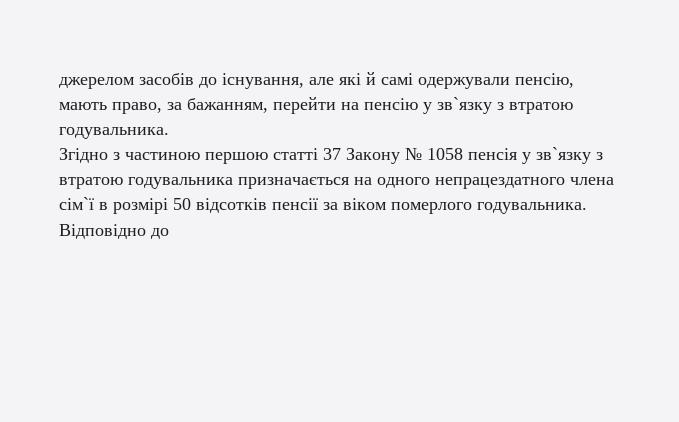джерелом засобів до існування, але які й самі одержували пенсію, мають право, за бажанням, перейти на пенсію у зв`язку з втратою годувальника.
Згідно з частиною першою статті 37 Закону № 1058 пенсія у зв`язку з втратою годувальника призначається на одного непрацездатного члена сім`ї в розмірі 50 відсотків пенсії за віком померлого годувальника.
Відповідно до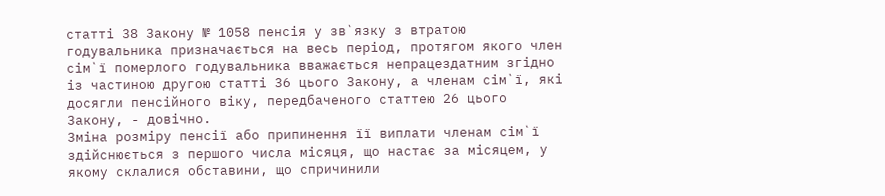статті 38 Закону № 1058 пенсія у зв`язку з втратою годувальника призначається на весь період, протягом якого член сім`ї померлого годувальника вважається непрацездатним згідно із частиною другою статті 36 цього Закону, а членам сім`ї, які досягли пенсійного віку, передбаченого статтею 26 цього Закону, - довічно.
Зміна розміру пенсії або припинення її виплати членам сім`ї здійснюється з першого числа місяця, що настає за місяцем, у якому склалися обставини, що спричинили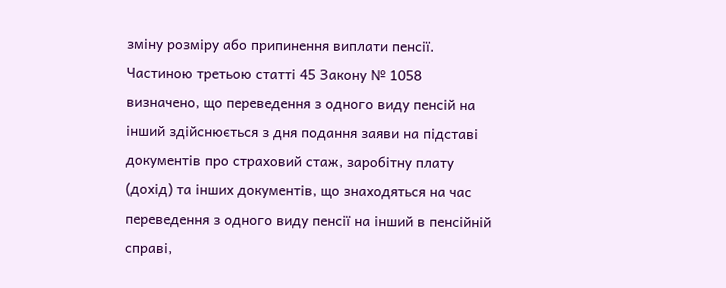зміну розміру або припинення виплати пенсії.
Частиною третьою статті 45 Закону № 1058 визначено, що переведення з одного виду пенсій на інший здійснюється з дня подання заяви на підставі документів про страховий стаж, заробітну плату (дохід) та інших документів, що знаходяться на час переведення з одного виду пенсії на інший в пенсійній справі,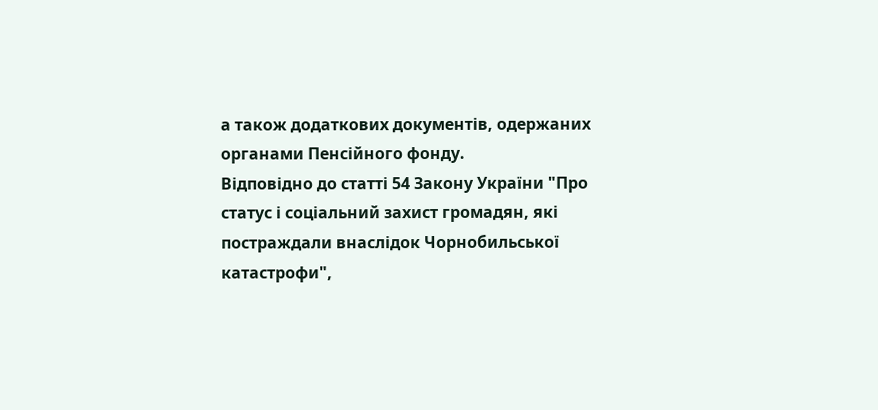а також додаткових документів, одержаних органами Пенсійного фонду.
Відповідно до статті 54 Закону України "Про статус і соціальний захист громадян, які постраждали внаслідок Чорнобильської катастрофи",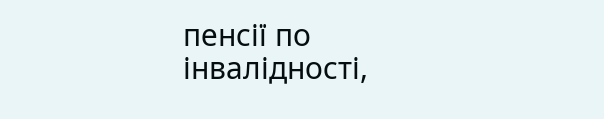пенсії по інвалідності,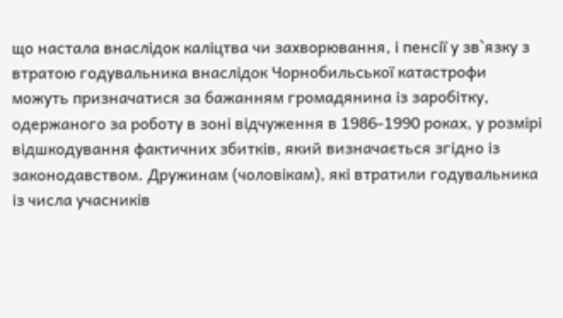що настала внаслідок каліцтва чи захворювання, і пенсії у зв`язку з втратою годувальника внаслідок Чорнобильської катастрофи можуть призначатися за бажанням громадянина із заробітку, одержаного за роботу в зоні відчуження в 1986-1990 роках, у розмірі відшкодування фактичних збитків, який визначається згідно із законодавством. Дружинам (чоловікам), які втратили годувальника із числа учасників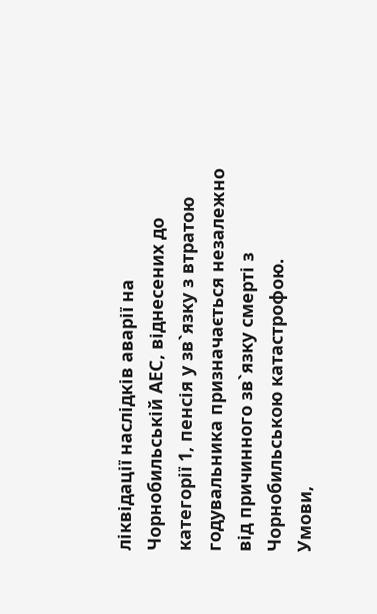ліквідації наслідків аварії на Чорнобильській АЕС, віднесених до категорії 1, пенсія у зв`язку з втратою годувальника призначається незалежно від причинного зв`язку смерті з Чорнобильською катастрофою.
Умови,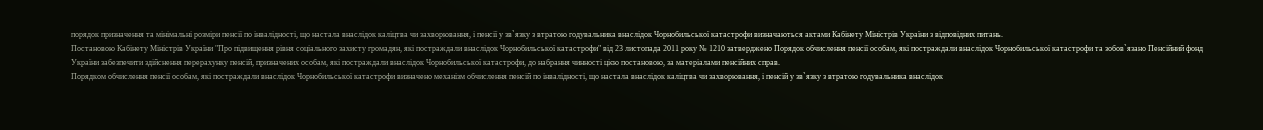порядок призначення та мінімальні розміри пенсії по інвалідності, що настала внаслідок каліцтва чи захворювання, і пенсії у зв`язку з втратою годувальника внаслідок Чорнобильської катастрофи визначаються актами Кабінету Міністрів України з відповідних питань.
Постановою Кабінету Miністрів України "Про підвищення рівня соціального захисту громадян, які постраждали внаслідок Чорнобильської катастрофи" від 23 листопада 2011 року № 1210 затверджено Порядок обчислення пенсії особам, які постраждали внаслідок Чорнобильської катастрофи та зобов`язано Пенсійний фонд України забезпечити здійснення перерахунку пенсій, призначених особам, які постраждали внаслідок Чорнобильської катастрофи, до набрання чинності цією постановою, за матеріалами пенсійних справ.
Порядком обчислення пенсії особам, які постраждали внаслідок Чорнобильської катастрофи визначено механізм обчислення пенсій по інвалідності, що настала внаслідок каліцтва чи захворювання, і пенсій у зв`язку з втратою годувальника внаслідок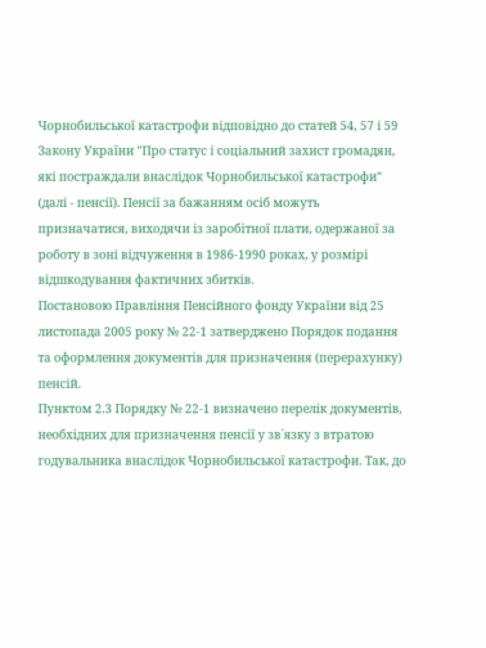Чорнобильської катастрофи відповідно до статей 54, 57 і 59 Закону України "Про статус і соціальний захист громадян, які постраждали внаслідок Чорнобильської катастрофи" (далі - пенсії). Пенсії за бажанням осіб можуть призначатися, виходячи із заробітної плати, одержаної за роботу в зоні відчуження в 1986-1990 роках, у розмірі відшкодування фактичних збитків.
Постановою Правління Пенсійного фонду України від 25 листопада 2005 року № 22-1 затверджено Порядок подання та оформлення документів для призначення (перерахунку) пенсій.
Пунктом 2.3 Порядку № 22-1 визначено перелік документів, необхідних для призначення пенсії у зв`язку з втратою годувальника внаслідок Чорнобильської катастрофи. Так, до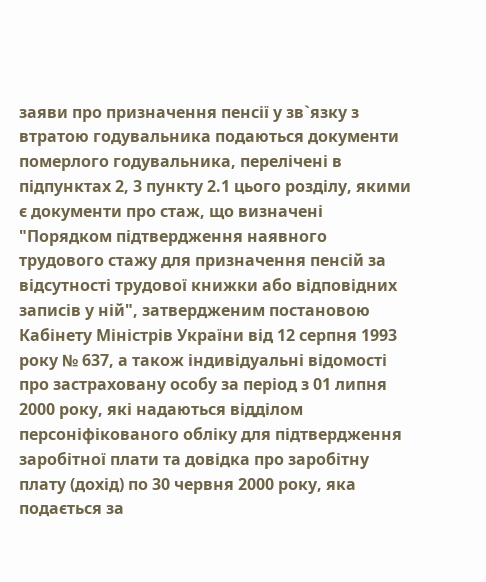заяви про призначення пенсії у зв`язку з втратою годувальника подаються документи померлого годувальника, перелічені в підпунктах 2, 3 пункту 2.1 цього розділу, якими є документи про стаж, що визначені "Порядком підтвердження наявного трудового стажу для призначення пенсій за відсутності трудової книжки або відповідних записів у ній", затвердженим постановою Кабінету Міністрів України від 12 серпня 1993 року № 637, а також індивідуальні відомості про застраховану особу за період з 01 липня 2000 року, які надаються відділом персоніфікованого обліку для підтвердження заробітної плати та довідка про заробітну плату (дохід) по 30 червня 2000 року, яка подається за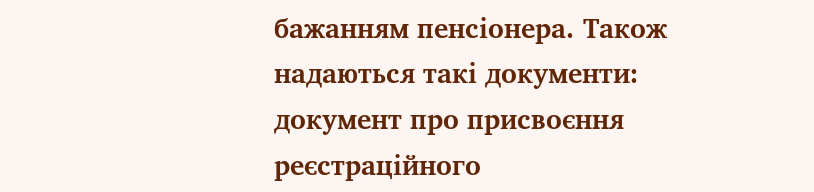бажанням пенсіонера. Також надаються такі документи: документ про присвоєння реєстраційного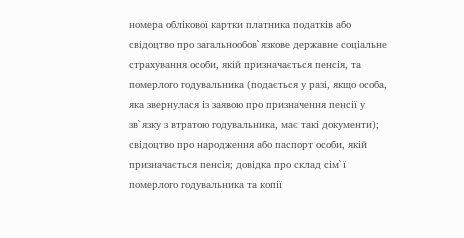номера облікової картки платника податків або свідоцтво про загальнообов`язкове державне соціальне страхування особи, якій призначається пенсія, та померлого годувальника (подається у разі, якщо особа, яка звернулася із заявою про призначення пенсії у зв`язку з втратою годувальника, має такі документи); свідоцтво про народження або паспорт особи, якій призначається пенсія; довідка про склад сім`ї померлого годувальника та копії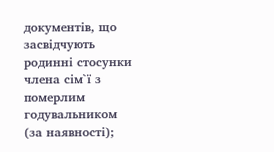документів, що засвідчують родинні стосунки члена сім`ї з померлим годувальником (за наявності);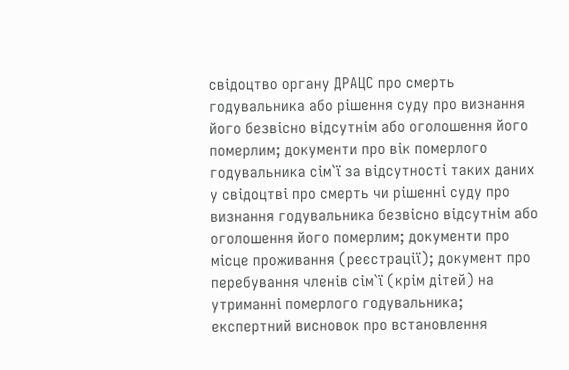свідоцтво органу ДРАЦС про смерть годувальника або рішення суду про визнання його безвісно відсутнім або оголошення його померлим; документи про вік померлого годувальника сім`ї за відсутності таких даних у свідоцтві про смерть чи рішенні суду про визнання годувальника безвісно відсутнім або оголошення його померлим; документи про місце проживання (реєстрації); документ про перебування членів сім`ї (крім дітей) на утриманні померлого годувальника; експертний висновок про встановлення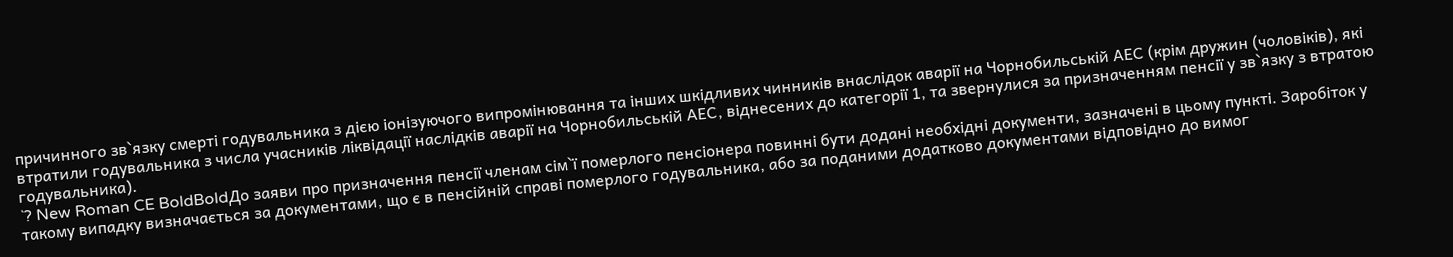причинного зв`язку смерті годувальника з дією іонізуючого випромінювання та інших шкідливих чинників внаслідок аварії на Чорнобильській АЕС (крім дружин (чоловіків), які втратили годувальника з числа учасників ліквідації наслідків аварії на Чорнобильській АЕС, віднесених до категорії 1, та звернулися за призначенням пенсії у зв`язку з втратою годувальника).
`? New Roman CE BoldBoldДо заяви про призначення пенсії членам сім`ї померлого пенсіонера повинні бути додані необхідні документи, зазначені в цьому пункті. Заробіток у такому випадку визначається за документами, що є в пенсійній справі померлого годувальника, або за поданими додатково документами відповідно до вимог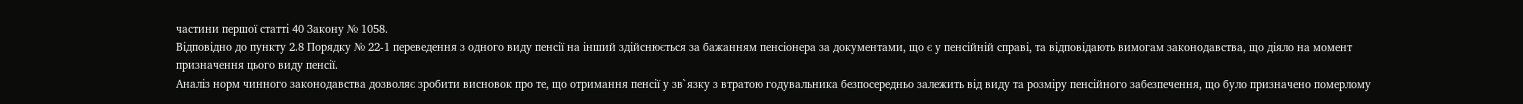частини першої статті 40 Закону № 1058.
Відповідно до пункту 2.8 Порядку № 22-1 переведення з одного виду пенсії на інший здійснюється за бажанням пенсіонера за документами, що є у пенсійній справі, та відповідають вимогам законодавства, що діяло на момент призначення цього виду пенсії.
Аналіз норм чинного законодавства дозволяє зробити висновок про те, що отримання пенсії у зв`язку з втратою годувальника безпосередньо залежить від виду та розміру пенсійного забезпечення, що було призначено померлому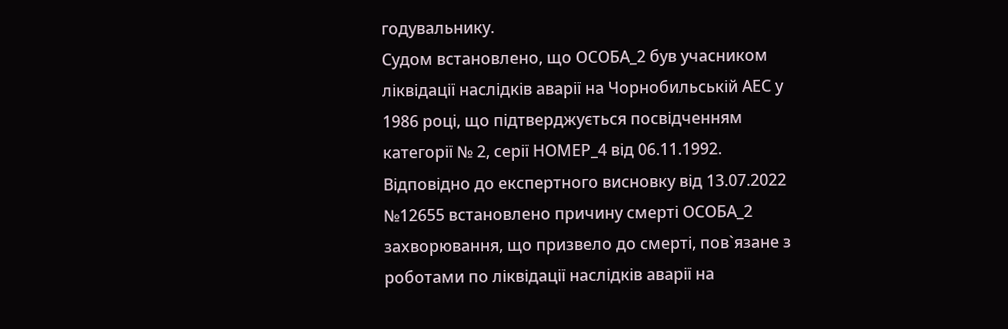годувальнику.
Судом встановлено, що ОСОБА_2 був учасником ліквідації наслідків аварії на Чорнобильській АЕС у 1986 році, що підтверджується посвідченням категорії № 2, серії НОМЕР_4 від 06.11.1992.
Відповідно до експертного висновку від 13.07.2022 №12655 встановлено причину смерті ОСОБА_2 захворювання, що призвело до смерті, пов`язане з роботами по ліквідації наслідків аварії на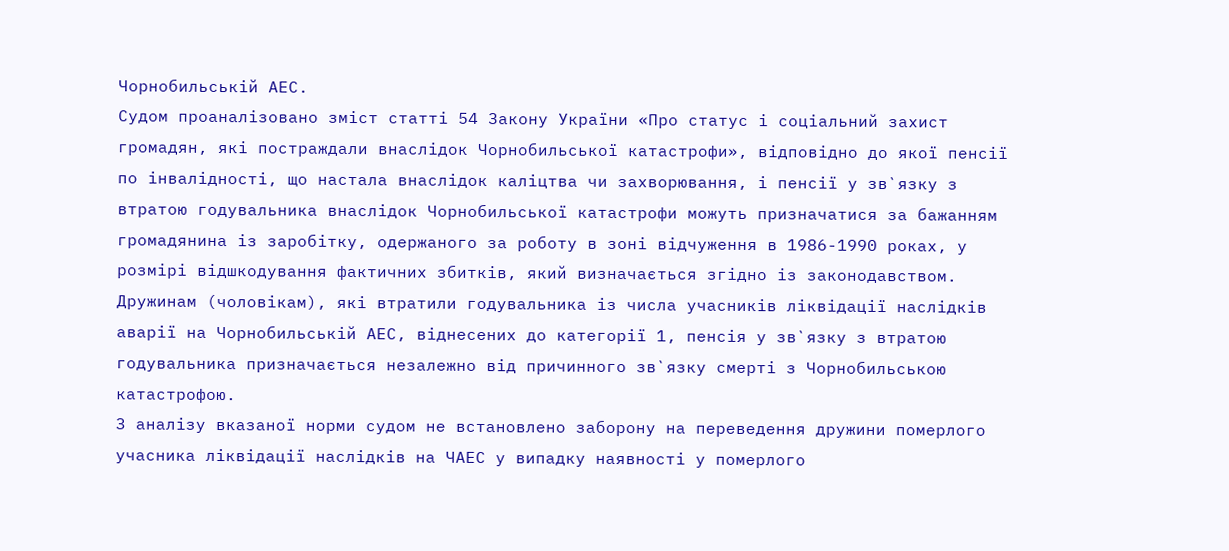Чорнобильській АЕС.
Судом проаналізовано зміст статті 54 Закону України «Про статус і соціальний захист громадян, які постраждали внаслідок Чорнобильської катастрофи», відповідно до якої пенсії по інвалідності, що настала внаслідок каліцтва чи захворювання, і пенсії у зв`язку з втратою годувальника внаслідок Чорнобильської катастрофи можуть призначатися за бажанням громадянина із заробітку, одержаного за роботу в зоні відчуження в 1986-1990 роках, у розмірі відшкодування фактичних збитків, який визначається згідно із законодавством. Дружинам (чоловікам), які втратили годувальника із числа учасників ліквідації наслідків аварії на Чорнобильській АЕС, віднесених до категорії 1, пенсія у зв`язку з втратою годувальника призначається незалежно від причинного зв`язку смерті з Чорнобильською катастрофою.
З аналізу вказаної норми судом не встановлено заборону на переведення дружини померлого учасника ліквідації наслідків на ЧАЕС у випадку наявності у померлого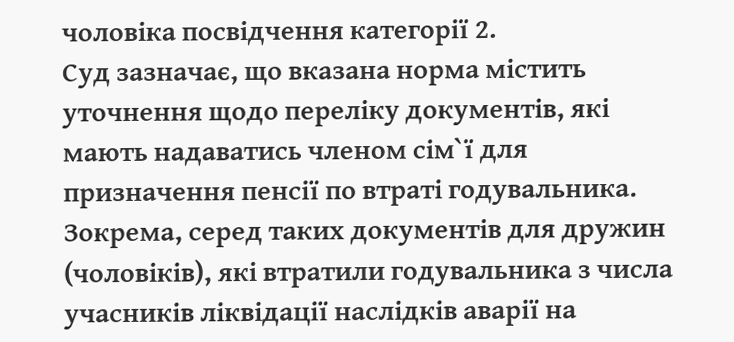чоловіка посвідчення категорії 2.
Суд зазначає, що вказана норма містить уточнення щодо переліку документів, які мають надаватись членом сім`ї для призначення пенсії по втраті годувальника.
Зокрема, серед таких документів для дружин (чоловіків), які втратили годувальника з числа учасників ліквідації наслідків аварії на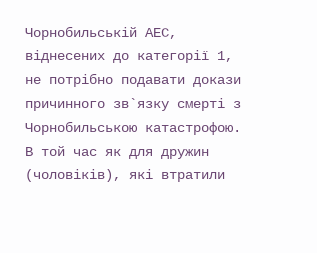Чорнобильській АЕС, віднесених до категорії 1, не потрібно подавати докази причинного зв`язку смерті з Чорнобильською катастрофою. В той час як для дружин (чоловіків), які втратили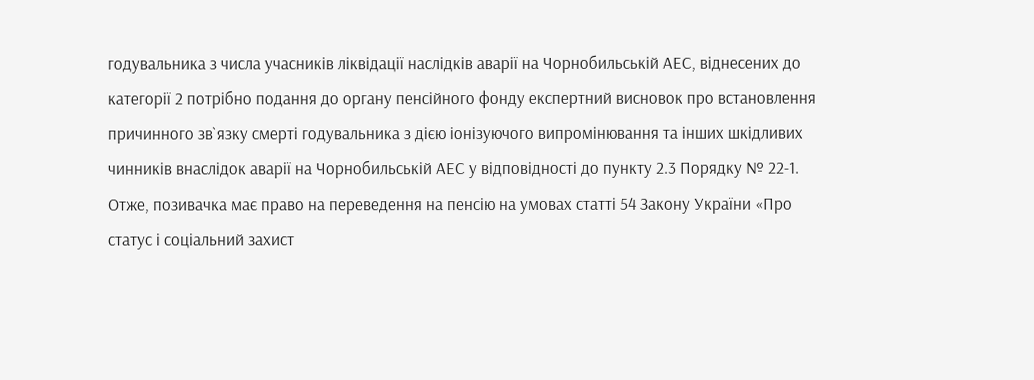годувальника з числа учасників ліквідації наслідків аварії на Чорнобильській АЕС, віднесених до категорії 2 потрібно подання до органу пенсійного фонду експертний висновок про встановлення причинного зв`язку смерті годувальника з дією іонізуючого випромінювання та інших шкідливих чинників внаслідок аварії на Чорнобильській АЕС у відповідності до пункту 2.3 Порядку № 22-1.
Отже, позивачка має право на переведення на пенсію на умовах статті 54 Закону України «Про статус і соціальний захист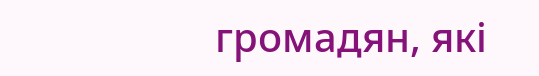громадян, які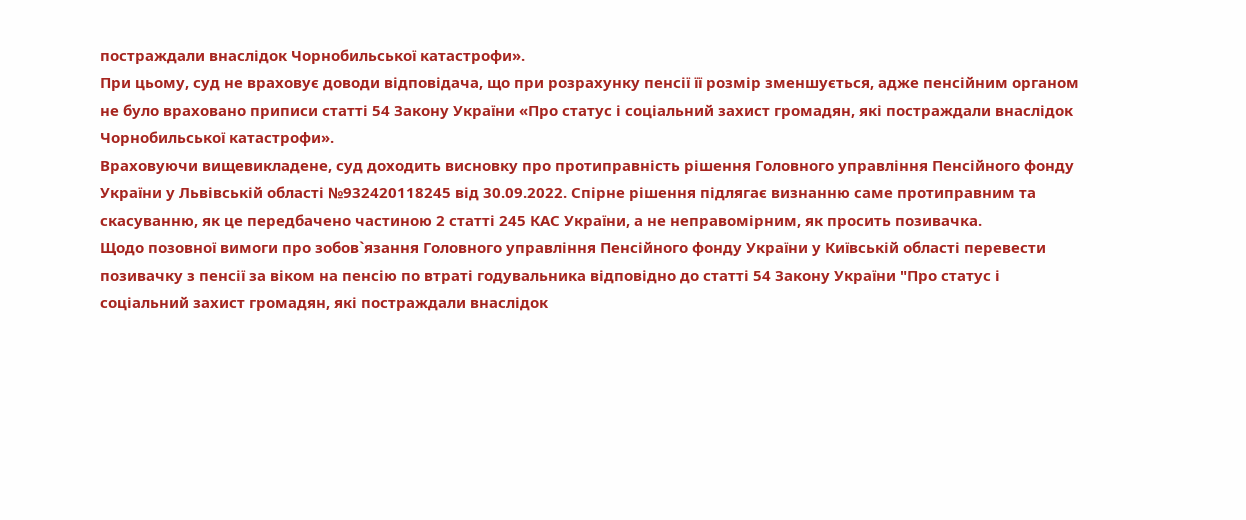постраждали внаслідок Чорнобильської катастрофи».
При цьому, суд не враховує доводи відповідача, що при розрахунку пенсії її розмір зменшується, адже пенсійним органом не було враховано приписи статті 54 Закону України «Про статус і соціальний захист громадян, які постраждали внаслідок Чорнобильської катастрофи».
Враховуючи вищевикладене, суд доходить висновку про протиправність рішення Головного управління Пенсійного фонду України у Львівській області №932420118245 від 30.09.2022. Спірне рішення підлягає визнанню саме протиправним та скасуванню, як це передбачено частиною 2 статті 245 КАС України, а не неправомірним, як просить позивачка.
Щодо позовної вимоги про зобов`язання Головного управління Пенсійного фонду України у Київській області перевести позивачку з пенсії за віком на пенсію по втраті годувальника відповідно до статті 54 Закону України "Про статус і соціальний захист громадян, які постраждали внаслідок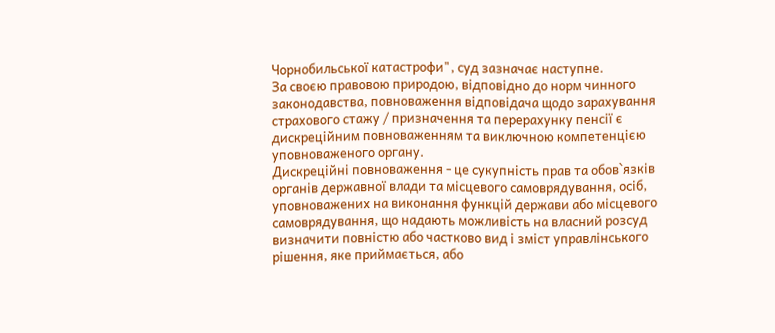Чорнобильської катастрофи", суд зазначає наступне.
За своєю правовою природою, відповідно до норм чинного законодавства, повноваження відповідача щодо зарахування страхового стажу / призначення та перерахунку пенсії є дискреційним повноваженням та виключною компетенцією уповноваженого органу.
Дискреційні повноваження - це сукупність прав та обов`язків органів державної влади та місцевого самоврядування, осіб, уповноважених на виконання функцій держави або місцевого самоврядування, що надають можливість на власний розсуд визначити повністю або частково вид і зміст управлінського рішення, яке приймається, або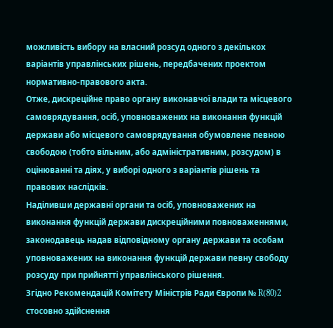можливість вибору на власний розсуд одного з декількох варіантів управлінських рішень, передбачених проектом нормативно-правового акта.
Отже, дискреційне право органу виконавчої влади та місцевого самоврядування, осіб, уповноважених на виконання функцій держави або місцевого самоврядування обумовлене певною свободою (тобто вільним, або адміністративним, розсудом) в оцінюванні та діях, у виборі одного з варіантів рішень та правових наслідків.
Наділивши державні органи та осіб, уповноважених на виконання функцій держави дискреційними повноваженнями, законодавець надав відповідному органу держави та особам уповноважених на виконання функцій держави певну свободу розсуду при прийнятті управлінського рішення.
Згідно Рекомендацій Комітету Міністрів Ради Європи № R(80)2 стосовно здійснення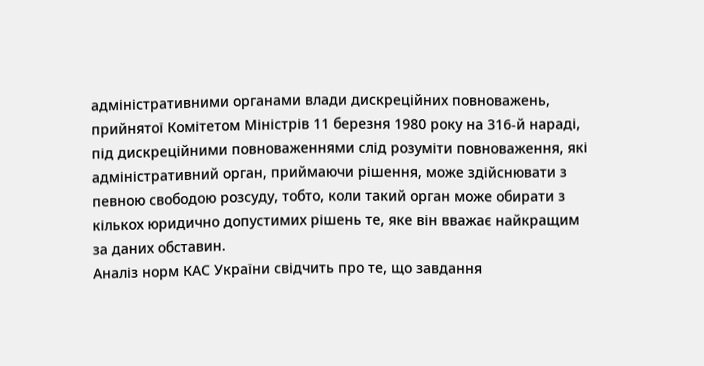адміністративними органами влади дискреційних повноважень, прийнятої Комітетом Міністрів 11 березня 1980 року на 316-й нараді, під дискреційними повноваженнями слід розуміти повноваження, які адміністративний орган, приймаючи рішення, може здійснювати з певною свободою розсуду, тобто, коли такий орган може обирати з кількох юридично допустимих рішень те, яке він вважає найкращим за даних обставин.
Аналіз норм КАС України свідчить про те, що завдання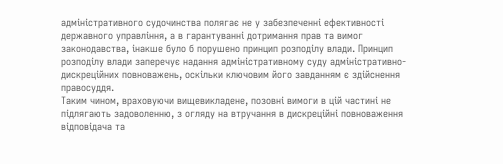адміністративного судочинства полягає не у забезпеченні ефективності державного управління, а в гарантуванні дотримання прав та вимог законодавства, інакше було б порушено принцип розподілу влади. Принцип розподілу влади заперечує надання адміністративному суду адміністративно-дискреційних повноважень, оскільки ключовим його завданням є здійснення правосуддя.
Таким чином, враховуючи вищевикладене, позовні вимоги в цій частині не підлягають задоволенню, з огляду на втручання в дискреційні повноваження відповідача та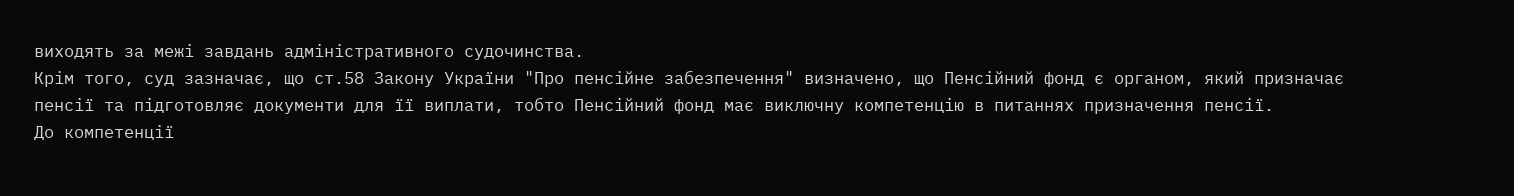виходять за межі завдань адміністративного судочинства.
Крім того, суд зазначає, що ст.58 Закону України "Про пенсійне забезпечення" визначено, що Пенсійний фонд є органом, який призначає пенсії та підготовляє документи для її виплати, тобто Пенсійний фонд має виключну компетенцію в питаннях призначення пенсії.
До компетенції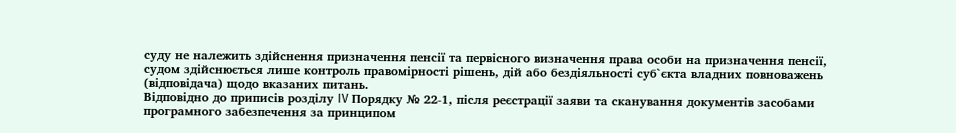суду не належить здійснення призначення пенсії та первісного визначення права особи на призначення пенсії, судом здійснюється лише контроль правомірності рішень, дій або бездіяльності суб`єкта владних повноважень (відповідача) щодо вказаних питань.
Відповідно до приписів розділу IV Порядку № 22-1, після реєстрації заяви та сканування документів засобами програмного забезпечення за принципом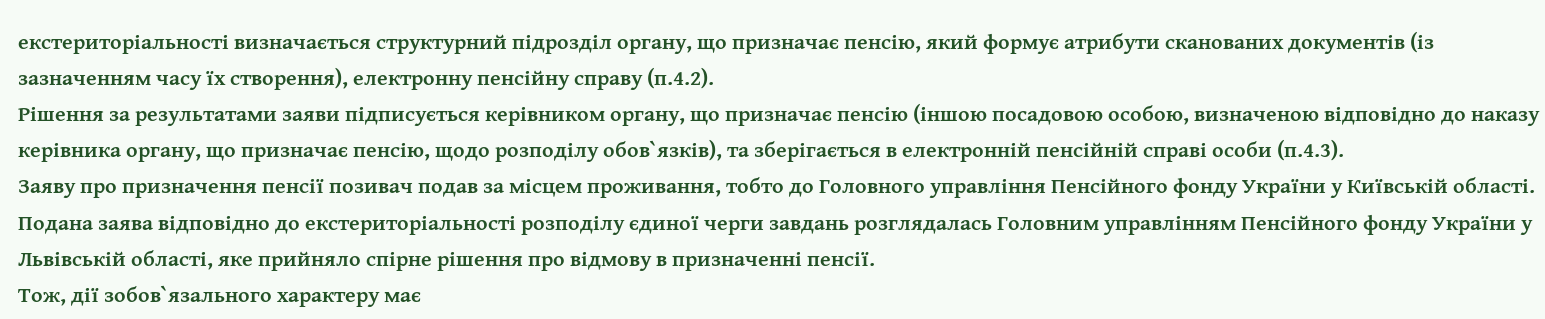екстериторіальності визначається структурний підрозділ органу, що призначає пенсію, який формує атрибути сканованих документів (із зазначенням часу їх створення), електронну пенсійну справу (п.4.2).
Рішення за результатами заяви підписується керівником органу, що призначає пенсію (іншою посадовою особою, визначеною відповідно до наказу керівника органу, що призначає пенсію, щодо розподілу обов`язків), та зберігається в електронній пенсійній справі особи (п.4.3).
Заяву про призначення пенсії позивач подав за місцем проживання, тобто до Головного управління Пенсійного фонду України у Київській області.
Подана заява відповідно до екстериторіальності розподілу єдиної черги завдань розглядалась Головним управлінням Пенсійного фонду України у Львівській області, яке прийняло спірне рішення про відмову в призначенні пенсії.
Тож, дії зобов`язального характеру має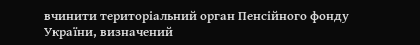вчинити територіальний орган Пенсійного фонду України, визначений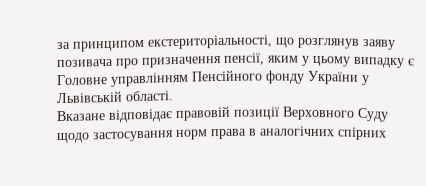за принципом екстериторіальності, що розглянув заяву позивача про призначення пенсії, яким у цьому випадку є Головне управлінням Пенсійного фонду України у Львівській області.
Вказане відповідає правовій позиції Верховного Суду щодо застосування норм права в аналогічних спірних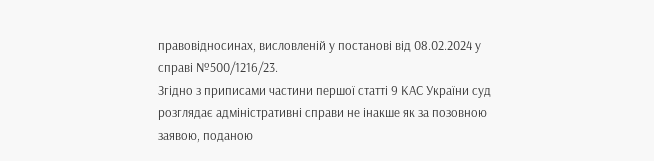правовідносинах, висловленій у постанові від 08.02.2024 у справі №500/1216/23.
Згідно з приписами частини першої статті 9 КАС України суд розглядає адміністративні справи не інакше як за позовною заявою, поданою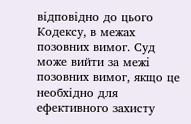відповідно до цього Кодексу, в межах позовних вимог. Суд може вийти за межі позовних вимог, якщо це необхідно для ефективного захисту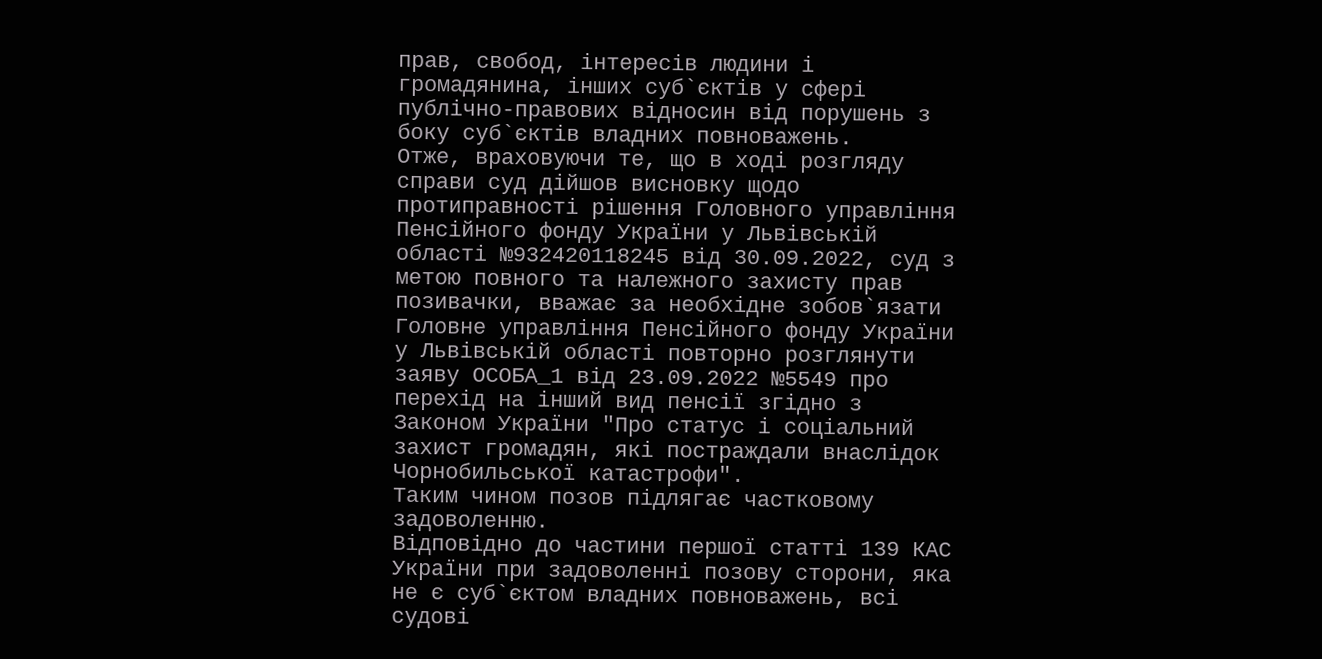прав, свобод, інтересів людини і громадянина, інших суб`єктів у сфері публічно-правових відносин від порушень з боку суб`єктів владних повноважень.
Отже, враховуючи те, що в ході розгляду справи суд дійшов висновку щодо протиправності рішення Головного управління Пенсійного фонду України у Львівській області №932420118245 від 30.09.2022, суд з метою повного та належного захисту прав позивачки, вважає за необхідне зобов`язати Головне управління Пенсійного фонду України у Львівській області повторно розглянути заяву ОСОБА_1 від 23.09.2022 №5549 про перехід на інший вид пенсії згідно з Законом України "Про статус і соціальний захист громадян, які постраждали внаслідок Чорнобильської катастрофи".
Таким чином позов підлягає частковому задоволенню.
Відповідно до частини першої статті 139 КАС України при задоволенні позову сторони, яка не є суб`єктом владних повноважень, всі судові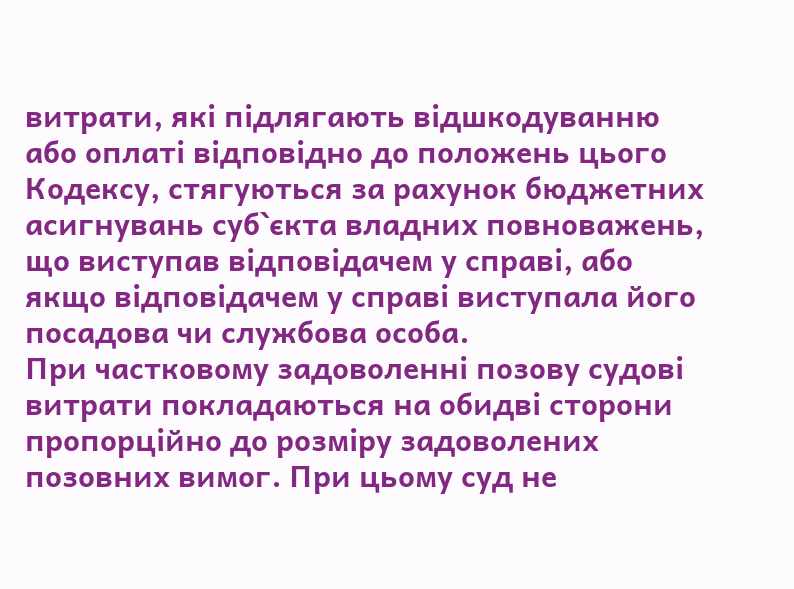витрати, які підлягають відшкодуванню або оплаті відповідно до положень цього Кодексу, стягуються за рахунок бюджетних асигнувань суб`єкта владних повноважень, що виступав відповідачем у справі, або якщо відповідачем у справі виступала його посадова чи службова особа.
При частковому задоволенні позову судові витрати покладаються на обидві сторони пропорційно до розміру задоволених позовних вимог. При цьому суд не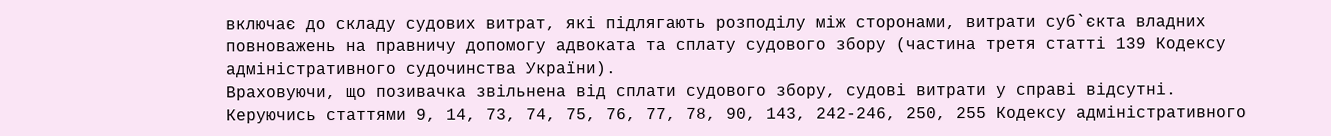включає до складу судових витрат, які підлягають розподілу між сторонами, витрати суб`єкта владних повноважень на правничу допомогу адвоката та сплату судового збору (частина третя статті 139 Кодексу адміністративного судочинства України).
Враховуючи, що позивачка звільнена від сплати судового збору, судові витрати у справі відсутні.
Керуючись статтями 9, 14, 73, 74, 75, 76, 77, 78, 90, 143, 242-246, 250, 255 Кодексу адміністративного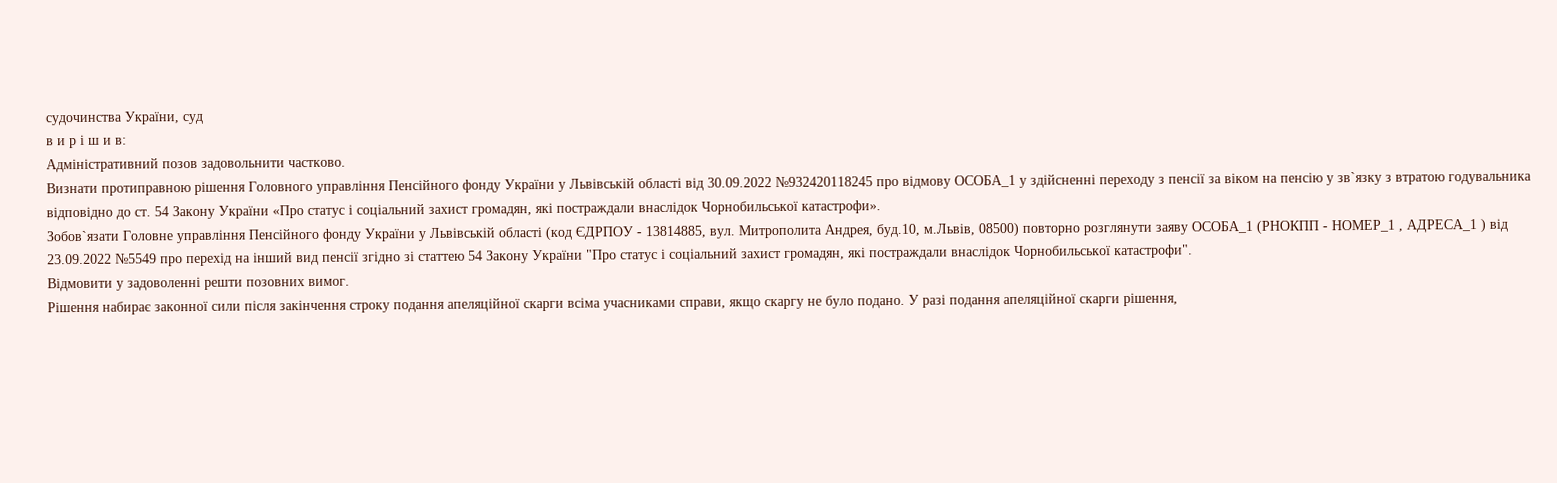судочинства України, суд
в и р і ш и в:
Адміністративний позов задовольнити частково.
Визнати протиправною рішення Головного управління Пенсійного фонду України у Львівській області від 30.09.2022 №932420118245 про відмову ОСОБА_1 у здійсненні переходу з пенсії за віком на пенсію у зв`язку з втратою годувальника відповідно до ст. 54 Закону України «Про статус і соціальний захист громадян, які постраждали внаслідок Чорнобильської катастрофи».
Зобов`язати Головне управління Пенсійного фонду України у Львівській області (код ЄДРПОУ - 13814885, вул. Митрополита Андрея, буд.10, м.Львів, 08500) повторно розглянути заяву ОСОБА_1 (РНОКПП - НОМЕР_1 , АДРЕСА_1 ) від 23.09.2022 №5549 про перехід на інший вид пенсії згідно зі статтею 54 Закону України "Про статус і соціальний захист громадян, які постраждали внаслідок Чорнобильської катастрофи".
Відмовити у задоволенні решти позовних вимог.
Рішення набирає законної сили після закінчення строку подання апеляційної скарги всіма учасниками справи, якщо скаргу не було подано. У разі подання апеляційної скарги рішення,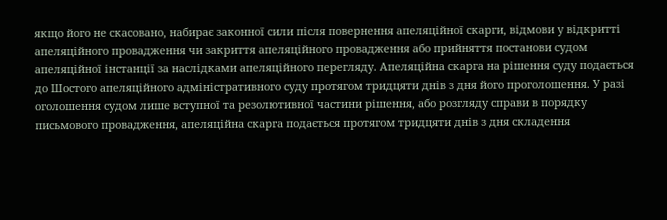якщо його не скасовано, набирає законної сили після повернення апеляційної скарги, відмови у відкритті апеляційного провадження чи закриття апеляційного провадження або прийняття постанови судом апеляційної інстанції за наслідками апеляційного перегляду. Апеляційна скарга на рішення суду подається до Шостого апеляційного адміністративного суду протягом тридцяти днів з дня його проголошення. У разі оголошення судом лише вступної та резолютивної частини рішення, або розгляду справи в порядку письмового провадження, апеляційна скарга подається протягом тридцяти днів з дня складення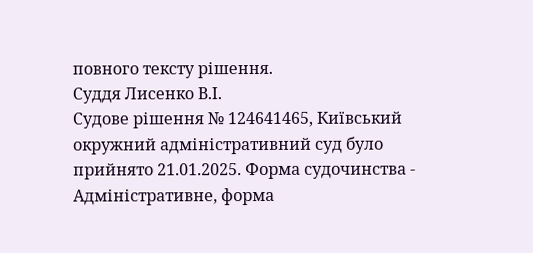повного тексту рішення.
Суддя Лисенко В.І.
Судове рішення № 124641465, Київський окружний адміністративний суд було прийнято 21.01.2025. Форма судочинства - Адміністративне, форма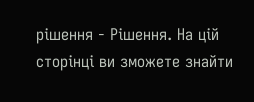рішення - Рішення. На цій сторінці ви зможете знайти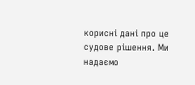корисні дані про це судове рішення. Ми надаємо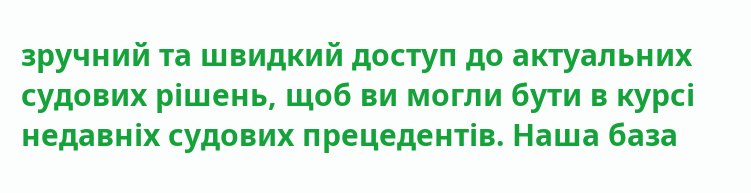зручний та швидкий доступ до актуальних судових рішень, щоб ви могли бути в курсі недавніх судових прецедентів. Наша база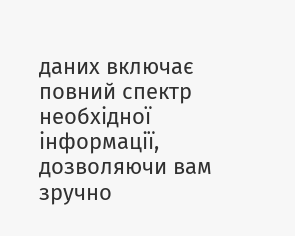даних включає повний спектр необхідної інформації, дозволяючи вам зручно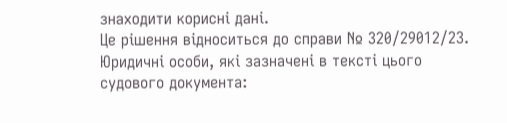знаходити корисні дані.
Це рішення відноситься до справи № 320/29012/23. Юридичні особи, які зазначені в тексті цього судового документа: